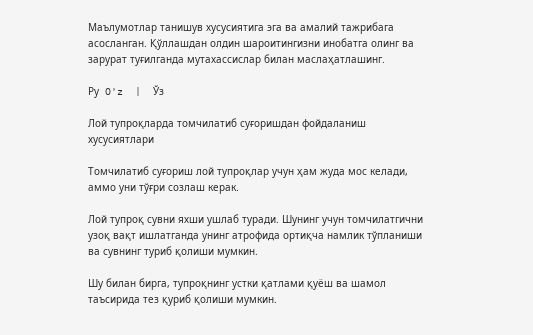Маълумотлар танишув хусусиятига эга ва амалий тажрибага асосланган. Қўллашдан олдин шароитингизни инобатга олинг ва зарурат туғилганда мутахассислар билан маслаҳатлашинг.

Ру  O'z  |  Ўз

Лой тупроқларда томчилатиб суғоришдан фойдаланиш хусусиятлари

Томчилатиб суғориш лой тупроқлар учун ҳам жуда мос келади, аммо уни тўғри созлаш керак.

Лой тупроқ сувни яхши ушлаб туради. Шунинг учун томчилатгични узоқ вақт ишлатганда унинг атрофида ортиқча намлик тўпланиши ва сувнинг туриб қолиши мумкин.

Шу билан бирга, тупроқнинг устки қатлами қуёш ва шамол таъсирида тез қуриб қолиши мумкин.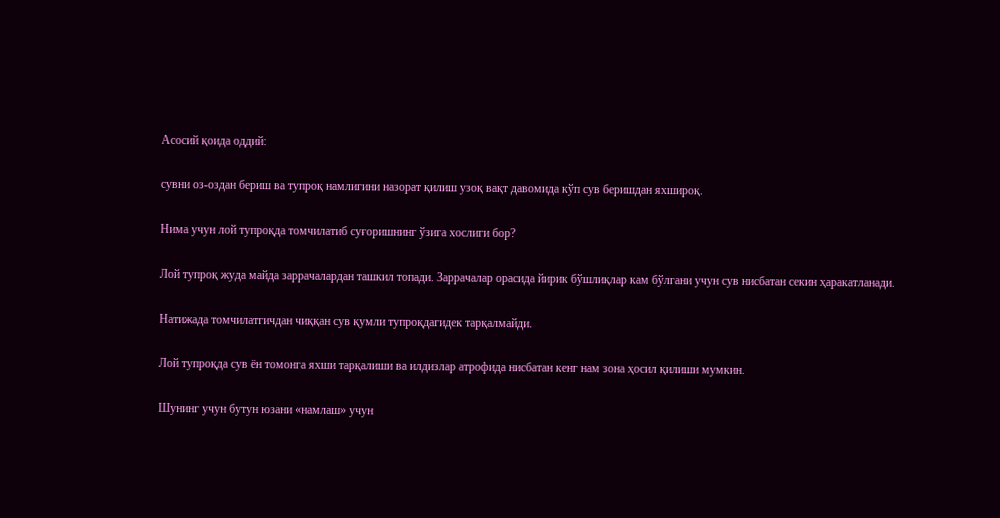Асосий қоида оддий:

сувни оз-оздан бериш ва тупроқ намлигини назорат қилиш узоқ вақт давомида кўп сув беришдан яхшироқ.

Нима учун лой тупроқда томчилатиб суғоришнинг ўзига хослиги бор?

Лой тупроқ жуда майда заррачалардан ташкил топади. Заррачалар орасида йирик бўшлиқлар кам бўлгани учун сув нисбатан секин ҳаракатланади.

Натижада томчилатгичдан чиққан сув қумли тупроқдагидек тарқалмайди.

Лой тупроқда сув ён томонга яхши тарқалиши ва илдизлар атрофида нисбатан кенг нам зона ҳосил қилиши мумкин.

Шунинг учун бутун юзани «намлаш» учун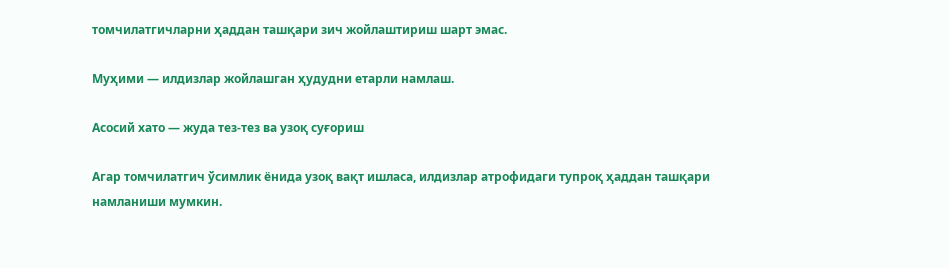томчилатгичларни ҳаддан ташқари зич жойлаштириш шарт эмас.

Муҳими — илдизлар жойлашган ҳудудни етарли намлаш.

Асосий хато — жуда тез-тез ва узоқ суғориш

Агар томчилатгич ўсимлик ёнида узоқ вақт ишласа, илдизлар атрофидаги тупроқ ҳаддан ташқари намланиши мумкин.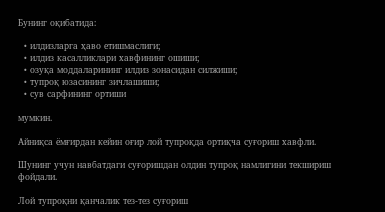Бунинг оқибатида:

  • илдизларга ҳаво етишмаслиги;
  • илдиз касалликлари хавфининг ошиши;
  • озуқа моддаларининг илдиз зонасидан силжиши;
  • тупроқ юзасининг зичлашиши;
  • сув сарфининг ортиши

мумкин.

Айниқса ёмғирдан кейин оғир лой тупроқда ортиқча суғориш хавфли.

Шунинг учун навбатдаги суғоришдан олдин тупроқ намлигини текшириш фойдали.

Лой тупроқни қанчалик тез-тез суғориш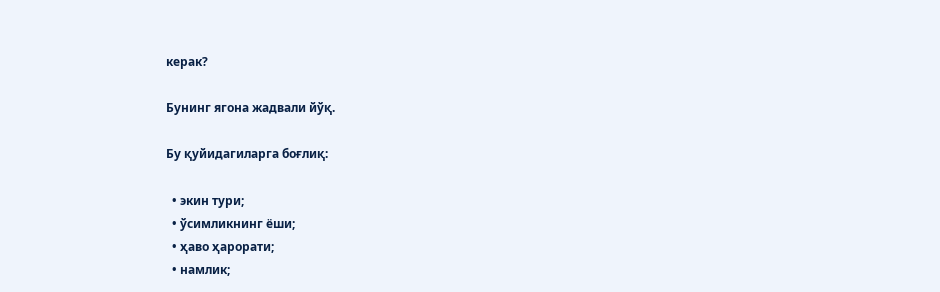керак?

Бунинг ягона жадвали йўқ.

Бу қуйидагиларга боғлиқ:

  • экин тури;
  • ўсимликнинг ёши;
  • ҳаво ҳарорати;
  • намлик;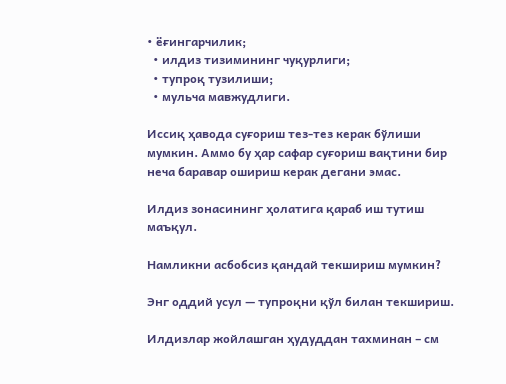• ёғингарчилик;
  • илдиз тизимининг чуқурлиги;
  • тупроқ тузилиши;
  • мульча мавжудлиги.

Иссиқ ҳавода суғориш тез-тез керак бўлиши мумкин. Аммо бу ҳар сафар суғориш вақтини бир неча баравар ошириш керак дегани эмас.

Илдиз зонасининг ҳолатига қараб иш тутиш маъқул.

Намликни асбобсиз қандай текшириш мумкин?

Энг оддий усул — тупроқни қўл билан текшириш.

Илдизлар жойлашган ҳудуддан тахминан – см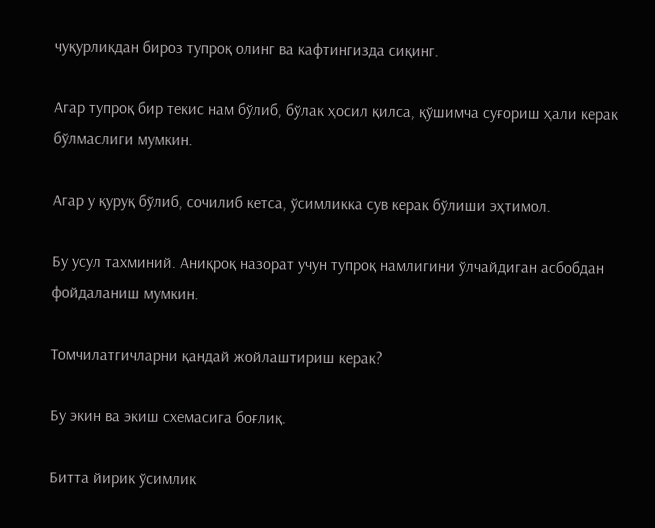чуқурликдан бироз тупроқ олинг ва кафтингизда сиқинг.

Агар тупроқ бир текис нам бўлиб, бўлак ҳосил қилса, қўшимча суғориш ҳали керак бўлмаслиги мумкин.

Агар у қуруқ бўлиб, сочилиб кетса, ўсимликка сув керак бўлиши эҳтимол.

Бу усул тахминий. Аниқроқ назорат учун тупроқ намлигини ўлчайдиган асбобдан фойдаланиш мумкин.

Томчилатгичларни қандай жойлаштириш керак?

Бу экин ва экиш схемасига боғлиқ.

Битта йирик ўсимлик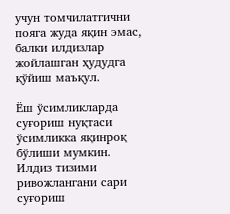учун томчилатгични пояга жуда яқин эмас, балки илдизлар жойлашган ҳудудга қўйиш маъқул.

Ёш ўсимликларда суғориш нуқтаси ўсимликка яқинроқ бўлиши мумкин. Илдиз тизими ривожлангани сари суғориш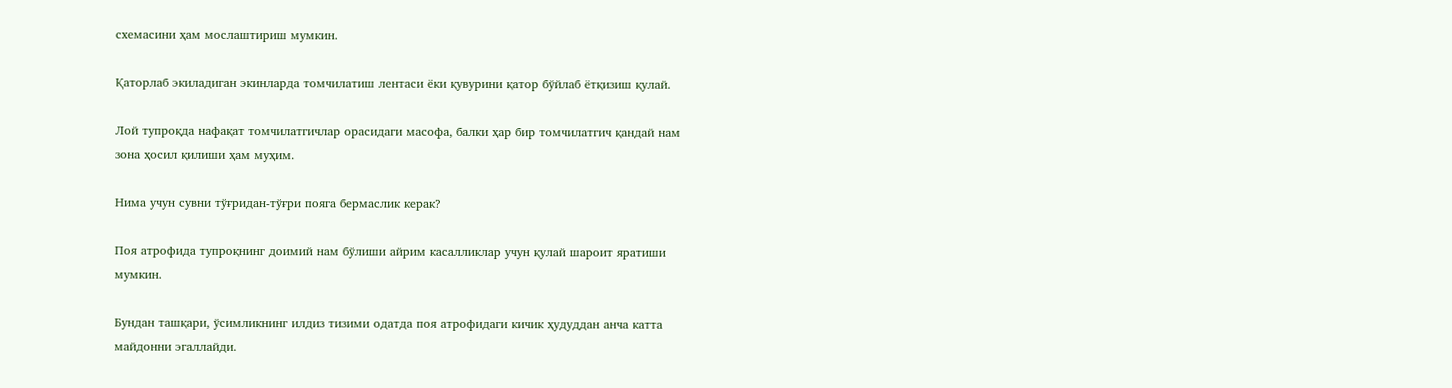схемасини ҳам мослаштириш мумкин.

Қаторлаб экиладиган экинларда томчилатиш лентаси ёки қувурини қатор бўйлаб ётқизиш қулай.

Лой тупроқда нафақат томчилатгичлар орасидаги масофа, балки ҳар бир томчилатгич қандай нам зона ҳосил қилиши ҳам муҳим.

Нима учун сувни тўғридан-тўғри пояга бермаслик керак?

Поя атрофида тупроқнинг доимий нам бўлиши айрим касалликлар учун қулай шароит яратиши мумкин.

Бундан ташқари, ўсимликнинг илдиз тизими одатда поя атрофидаги кичик ҳудуддан анча катта майдонни эгаллайди.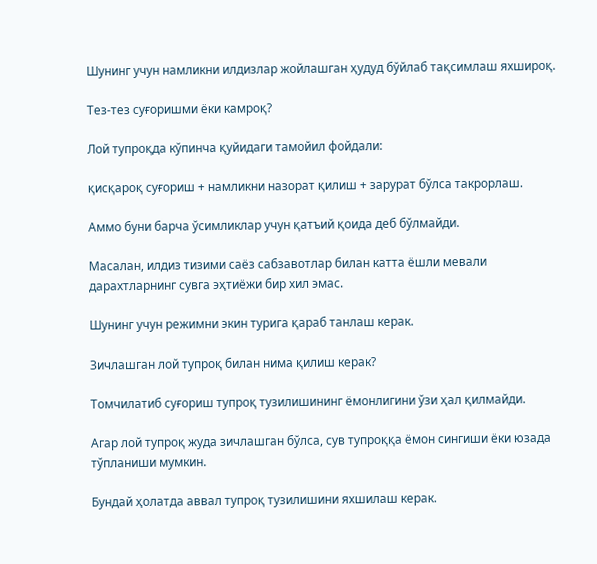Шунинг учун намликни илдизлар жойлашган ҳудуд бўйлаб тақсимлаш яхшироқ.

Тез-тез суғоришми ёки камроқ?

Лой тупроқда кўпинча қуйидаги тамойил фойдали:

қисқароқ суғориш + намликни назорат қилиш + зарурат бўлса такрорлаш.

Аммо буни барча ўсимликлар учун қатъий қоида деб бўлмайди.

Масалан, илдиз тизими саёз сабзавотлар билан катта ёшли мевали дарахтларнинг сувга эҳтиёжи бир хил эмас.

Шунинг учун режимни экин турига қараб танлаш керак.

Зичлашган лой тупроқ билан нима қилиш керак?

Томчилатиб суғориш тупроқ тузилишининг ёмонлигини ўзи ҳал қилмайди.

Агар лой тупроқ жуда зичлашган бўлса, сув тупроққа ёмон сингиши ёки юзада тўпланиши мумкин.

Бундай ҳолатда аввал тупроқ тузилишини яхшилаш керак.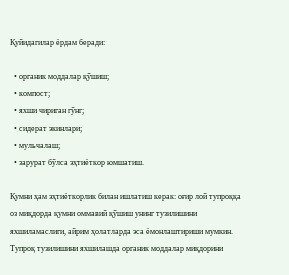Қуйидагилар ёрдам беради:

  • органик моддалар қўшиш;
  • компост;
  • яхши чириган гўнг;
  • сидерат экинлари;
  • мульчалаш;
  • зарурат бўлса эҳтиёткор юмшатиш.

Қумни ҳам эҳтиёткорлик билан ишлатиш керак: оғир лой тупроққа оз миқдорда қумни оммавий қўшиш унинг тузилишини яхшиламаслиги, айрим ҳолатларда эса ёмонлаштириши мумкин. Тупроқ тузилишини яхшилашда органик моддалар миқдорини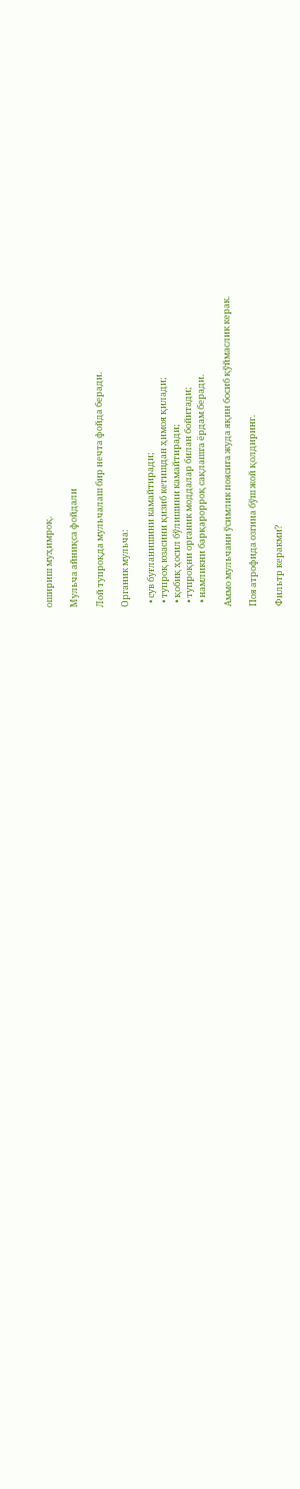ошириш муҳимроқ.

Мульча айниқса фойдали

Лой тупроқда мульчалаш бир нечта фойда беради.

Органик мульча:

  • сув буғланишини камайтиради;
  • тупроқ юзасини қизиб кетишдан ҳимоя қилади;
  • қобиқ ҳосил бўлишини камайтиради;
  • тупроқни органик моддалар билан бойитади;
  • намликни барқарорроқ сақлашга ёрдам беради.

Аммо мульчани ўсимлик поясига жуда яқин босиб қўймаслик керак.

Поя атрофида озгина бўш жой қолдиринг.

Фильтр керакми?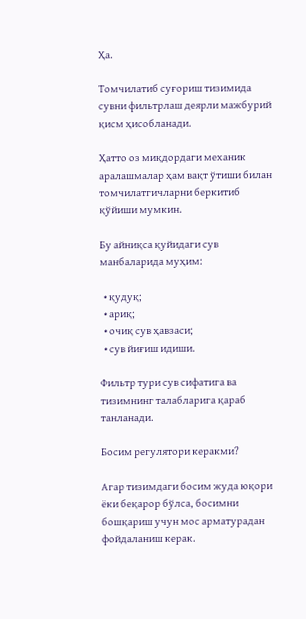Ҳа.

Томчилатиб суғориш тизимида сувни фильтрлаш деярли мажбурий қисм ҳисобланади.

Ҳатто оз миқдордаги механик аралашмалар ҳам вақт ўтиши билан томчилатгичларни беркитиб қўйиши мумкин.

Бу айниқса қуйидаги сув манбаларида муҳим:

  • қудуқ;
  • ариқ;
  • очиқ сув ҳавзаси;
  • сув йиғиш идиши.

Фильтр тури сув сифатига ва тизимнинг талабларига қараб танланади.

Босим регулятори керакми?

Агар тизимдаги босим жуда юқори ёки беқарор бўлса, босимни бошқариш учун мос арматурадан фойдаланиш керак.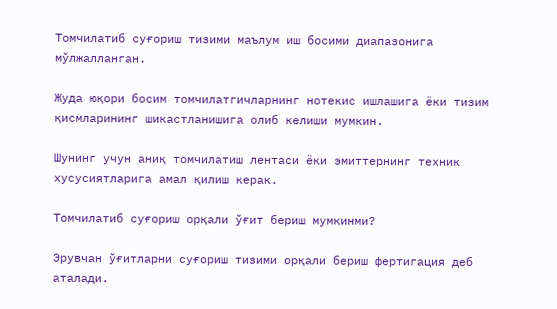Томчилатиб суғориш тизими маълум иш босими диапазонига мўлжалланган.

Жуда юқори босим томчилатгичларнинг нотекис ишлашига ёки тизим қисмларининг шикастланишига олиб келиши мумкин.

Шунинг учун аниқ томчилатиш лентаси ёки эмиттернинг техник хусусиятларига амал қилиш керак.

Томчилатиб суғориш орқали ўғит бериш мумкинми?

Эрувчан ўғитларни суғориш тизими орқали бериш фертигация деб аталади.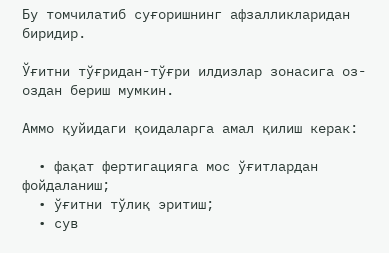Бу томчилатиб суғоришнинг афзалликларидан биридир.

Ўғитни тўғридан-тўғри илдизлар зонасига оз-оздан бериш мумкин.

Аммо қуйидаги қоидаларга амал қилиш керак:

  • фақат фертигацияга мос ўғитлардан фойдаланиш;
  • ўғитни тўлиқ эритиш;
  • сув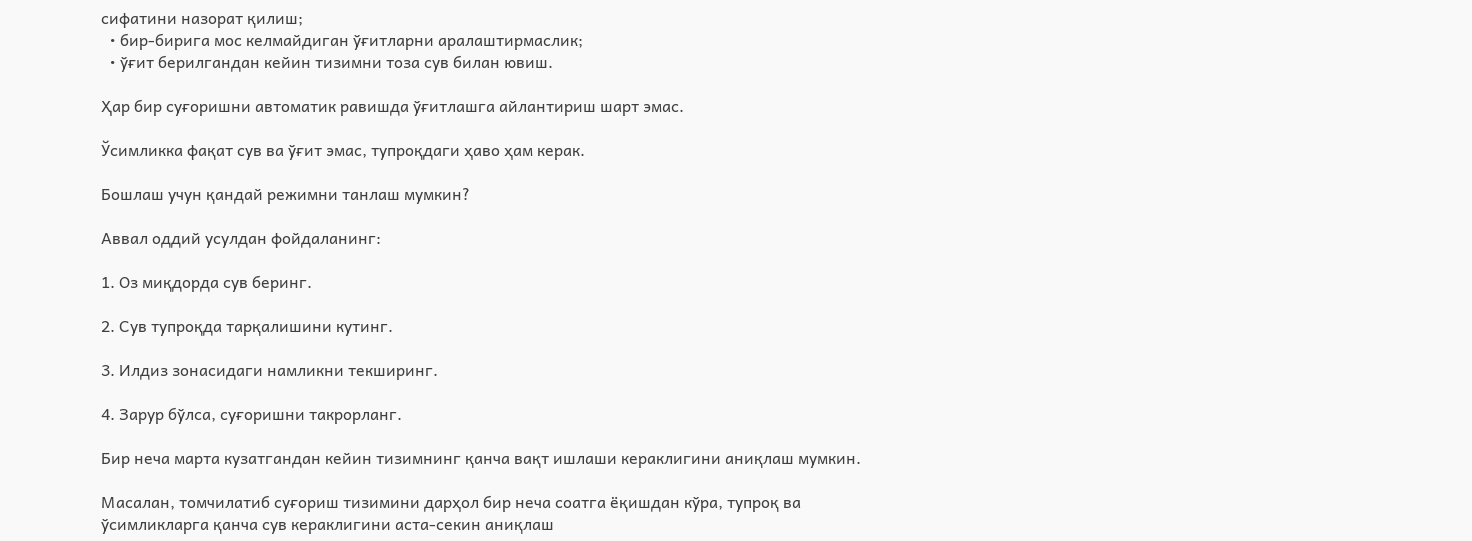сифатини назорат қилиш;
  • бир-бирига мос келмайдиган ўғитларни аралаштирмаслик;
  • ўғит берилгандан кейин тизимни тоза сув билан ювиш.

Ҳар бир суғоришни автоматик равишда ўғитлашга айлантириш шарт эмас.

Ўсимликка фақат сув ва ўғит эмас, тупроқдаги ҳаво ҳам керак.

Бошлаш учун қандай режимни танлаш мумкин?

Аввал оддий усулдан фойдаланинг:

1. Оз миқдорда сув беринг.

2. Сув тупроқда тарқалишини кутинг.

3. Илдиз зонасидаги намликни текширинг.

4. Зарур бўлса, суғоришни такрорланг.

Бир неча марта кузатгандан кейин тизимнинг қанча вақт ишлаши кераклигини аниқлаш мумкин.

Масалан, томчилатиб суғориш тизимини дарҳол бир неча соатга ёқишдан кўра, тупроқ ва ўсимликларга қанча сув кераклигини аста-секин аниқлаш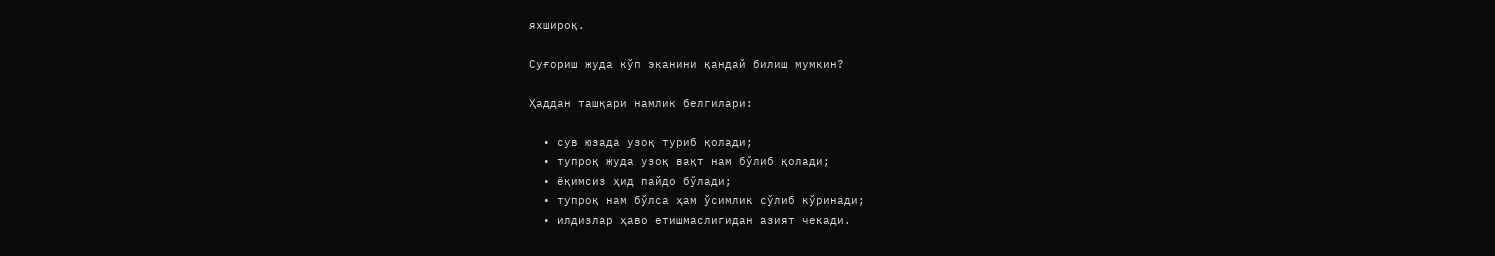яхшироқ.

Суғориш жуда кўп эканини қандай билиш мумкин?

Ҳаддан ташқари намлик белгилари:

  • сув юзада узоқ туриб қолади;
  • тупроқ жуда узоқ вақт нам бўлиб қолади;
  • ёқимсиз ҳид пайдо бўлади;
  • тупроқ нам бўлса ҳам ўсимлик сўлиб кўринади;
  • илдизлар ҳаво етишмаслигидан азият чекади.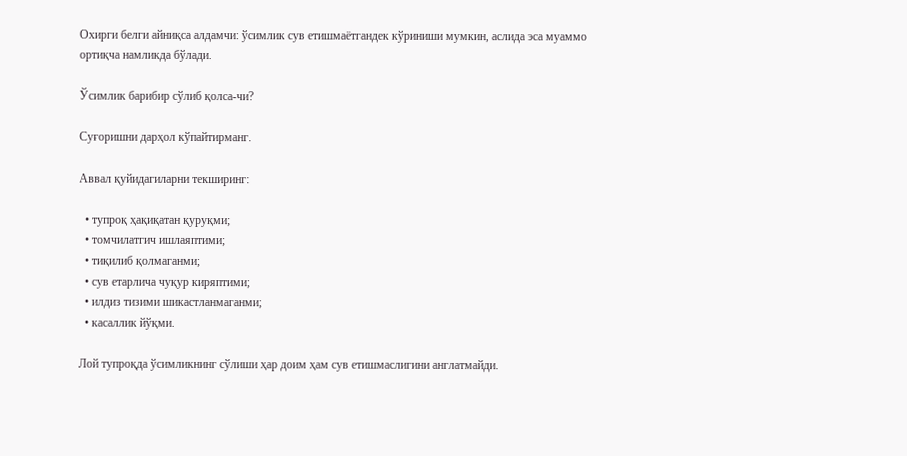Охирги белги айниқса алдамчи: ўсимлик сув етишмаётгандек кўриниши мумкин, аслида эса муаммо ортиқча намликда бўлади.

Ўсимлик барибир сўлиб қолса-чи?

Суғоришни дарҳол кўпайтирманг.

Аввал қуйидагиларни текширинг:

  • тупроқ ҳақиқатан қуруқми;
  • томчилатгич ишлаяптими;
  • тиқилиб қолмаганми;
  • сув етарлича чуқур киряптими;
  • илдиз тизими шикастланмаганми;
  • касаллик йўқми.

Лой тупроқда ўсимликнинг сўлиши ҳар доим ҳам сув етишмаслигини англатмайди.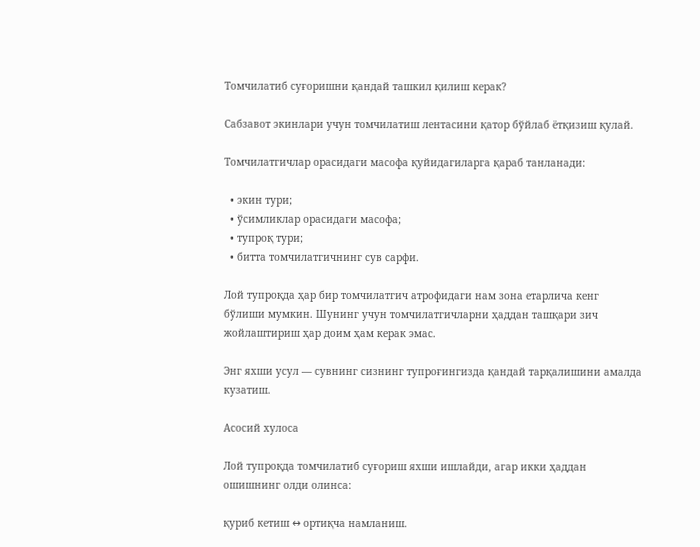Томчилатиб суғоришни қандай ташкил қилиш керак?

Сабзавот экинлари учун томчилатиш лентасини қатор бўйлаб ётқизиш қулай.

Томчилатгичлар орасидаги масофа қуйидагиларга қараб танланади:

  • экин тури;
  • ўсимликлар орасидаги масофа;
  • тупроқ тури;
  • битта томчилатгичнинг сув сарфи.

Лой тупроқда ҳар бир томчилатгич атрофидаги нам зона етарлича кенг бўлиши мумкин. Шунинг учун томчилатгичларни ҳаддан ташқари зич жойлаштириш ҳар доим ҳам керак эмас.

Энг яхши усул — сувнинг сизнинг тупроғингизда қандай тарқалишини амалда кузатиш.

Асосий хулоса

Лой тупроқда томчилатиб суғориш яхши ишлайди, агар икки ҳаддан ошишнинг олди олинса:

қуриб кетиш ↔ ортиқча намланиш.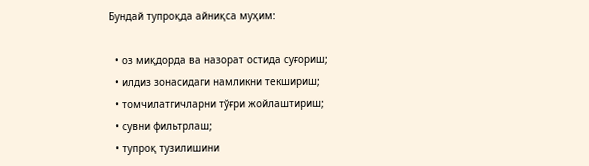Бундай тупроқда айниқса муҳим:

  • оз миқдорда ва назорат остида суғориш;
  • илдиз зонасидаги намликни текшириш;
  • томчилатгичларни тўғри жойлаштириш;
  • сувни фильтрлаш;
  • тупроқ тузилишини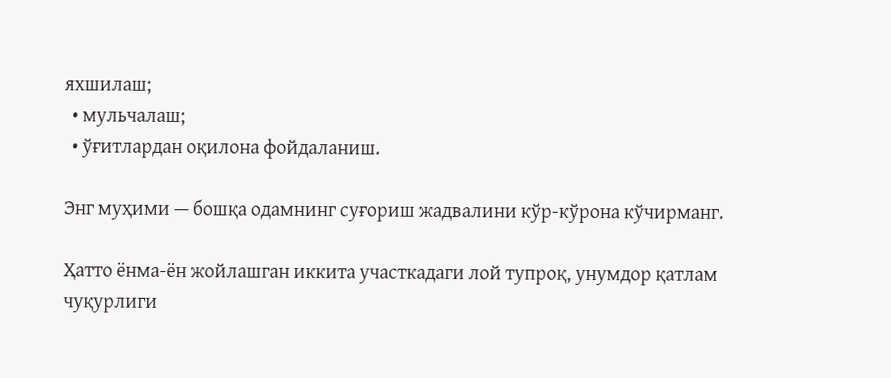яхшилаш;
  • мульчалаш;
  • ўғитлардан оқилона фойдаланиш.

Энг муҳими — бошқа одамнинг суғориш жадвалини кўр-кўрона кўчирманг.

Ҳатто ёнма-ён жойлашган иккита участкадаги лой тупроқ, унумдор қатлам чуқурлиги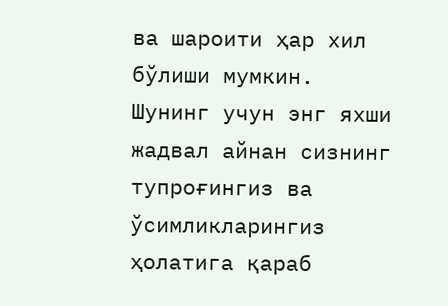ва шароити ҳар хил бўлиши мумкин. Шунинг учун энг яхши жадвал айнан сизнинг тупроғингиз ва ўсимликларингиз ҳолатига қараб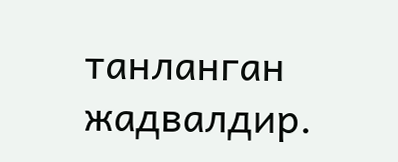танланган жадвалдир.